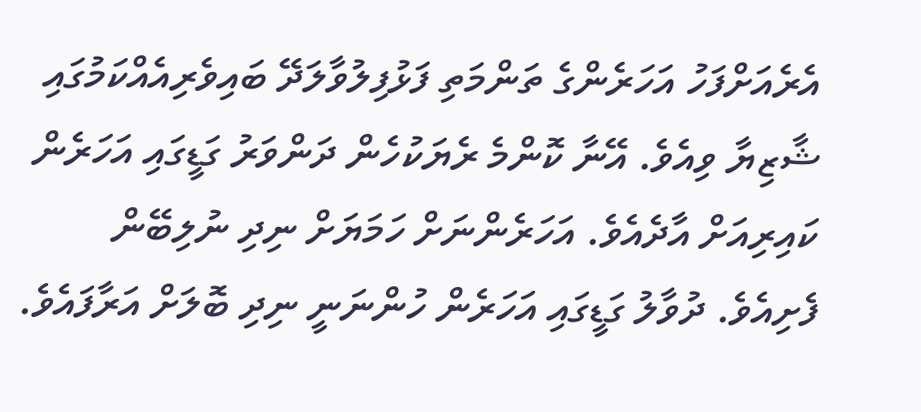އެރެއަށްފަހު އަހަރެންގެ ތަންމަތި ފަޅުފިލުވާލަދޭ ބައިވެރިއެއްކަމުގައި ޝާޒިޔާ ވިއެވެ. އޭނާ ކޮންމެ ރެޔަކުހެން ދަންވަރު ގަޑީގައި އަހަރެން ކައިރިއަށް އާދެއެވެ. އަހަރެންނަށް ހަމަޔަށް ނިދި ނުލިބޭން ފެށިއެވެ. ދުވާލު ގަޑީގައި އަހަރެން ހުންނަނީ ނިދި ބޮލަށް އަރާފައެވެ.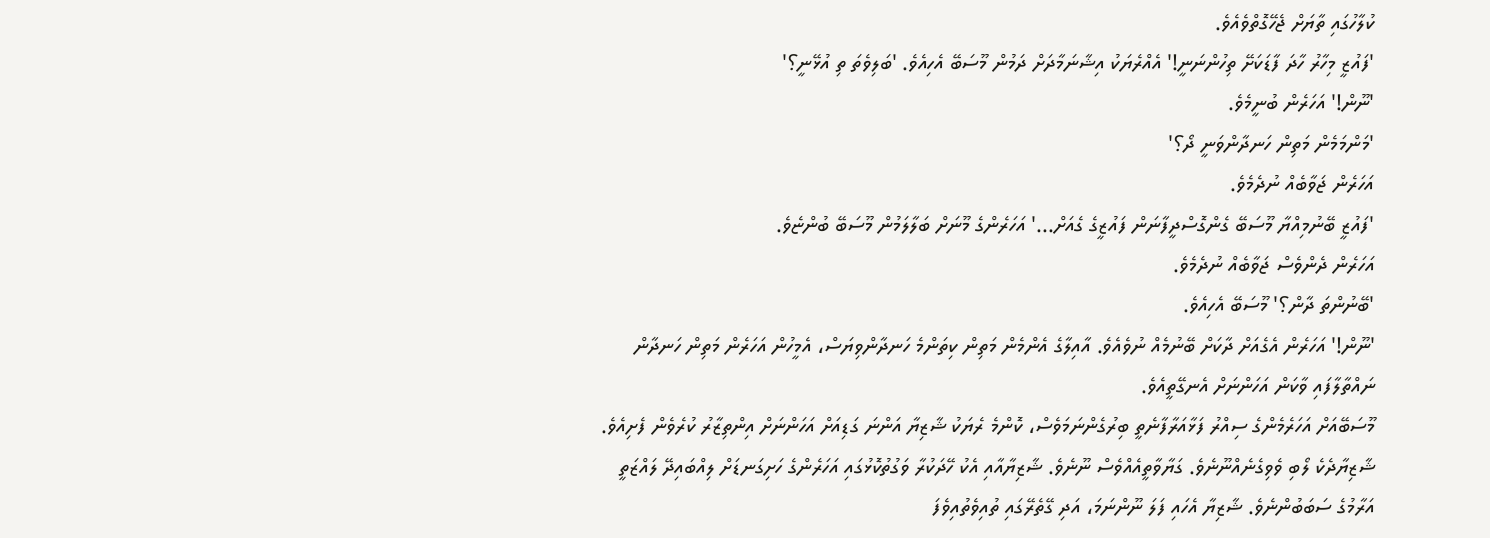ކުލާހުގައި ތާޔަށް ޖެހޭގޮތްވެއެވެ.
'ފައުޒީ މިހާރު ހާދަ ފާޑަކަށޭ ތިހުންނަނީ!' އެއްރެޔަކު އިޝާނަމާދަށް ދަމުން މޫސަބޭ އެހިއެވެ. 'ބަލިވެތަ ތި އުޅޭނީ؟'
'ނޫން!' އަހަރެން ބުނީމެވެ.
'މަންމަމެން މަތިން ހަނދާންވަނީ ދޯ؟'
އަހަރެން ޖަވާބެއް ނުދެމެވެ.
'ފައުޒީ ބޭނުމިއްޔާ މޫސަބޭ ގެންގޮސްދީފާނަން ފައުޒީގެ ގެއަށް...' އަހަރެންގެ މޫނަށް ބަލާލަމުން މޫސަބޭ ބުންޏެވެ.
އަހަރެން ދެންވެސް ޖަވާބެއް ނުދެމެވެ.
'ބޭނުންތަ ދާން؟' މޫސަބޭ އެހިއެވެ.
'ނޫން!' އަހަރެން އެގެއަށް ދާކަށް ބޭނުމެއް ނުވެއެވެ. އާއިލާގެ އެންމެން މަތިން ކިތަންމެ ހަނދާންވިޔަސް، އެމީހުން އަހަރެން މަތިން ހަނދާން ނައްތާލާފައި ވާކަން އަހަންނަށް އެނގޭތީއެވެ.
މޫސަބޭއަށް އަހަރެމެންގެ ސިއްރު ފަޅާއަރާފާނެތީ ބިރުގެންނަމަވެސް، ކޮންމެ ރެޔަކު ޝާޒިޔާ އަންނަ ގަޑިއަށް އަހަންނަށް އިންތިޒާރު ކުރެވެން ފެށިއެވެ. ޝާޒިޔާދެކެ ލޯބި ވެވިގެނެއްނޫނެވެ. ގަޔާވާތީއެއްވެސް ނޫނެވެ. ޝާޒިޔާއާއި އެކު ހޭދަކުރާ ވަގުތުކޮޅުގައި އަހަރެންގެ ހަށިގަނޑަށް ލިއްބައިދޭ ލައްޒަތީ އަރާމުގެ ސަބަބުންނެވެ. ޝާޒިޔާ އެހައި ފަލަ ނޫންނަމަ، އަދި ގޭތެރޭގައި ތުއިވެތުއިވެފަ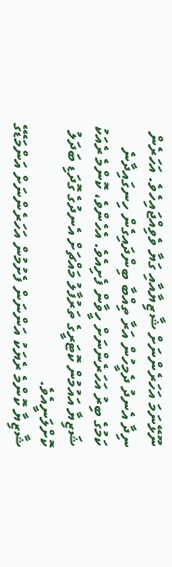ނޫޅޭނަމަ އަހަރެންނަށް ޝާޒިޔާއާއި ގަޔާ ވެވިއްޖައިހެވެ. އަހަރެން ނިދާ އެނދު ދެމީހުން އަރާ ތިއްބާ ބިންދައިގެން ހިނގައިދާނެ ކަމުގެ ބިރު އަހަރެންނަށް ހީވާން ފެށިއެވެ. އެހެންވެ، ކޮންމެ ރެއަކު ޝަޒިޔާ އައުމުން ކޮޓަރީގެ ތަރުފާލު މައްޗަށް އެނދުގެ ގޮދަޑި ބަދަލު ކޮށްލަނީއެވެ.
ޝާޒިޔާ ކޮންމެ ރެޔަކު އަންނަން ފެށުމުން އަހަރެންނަށް އަންމަޑޭގެ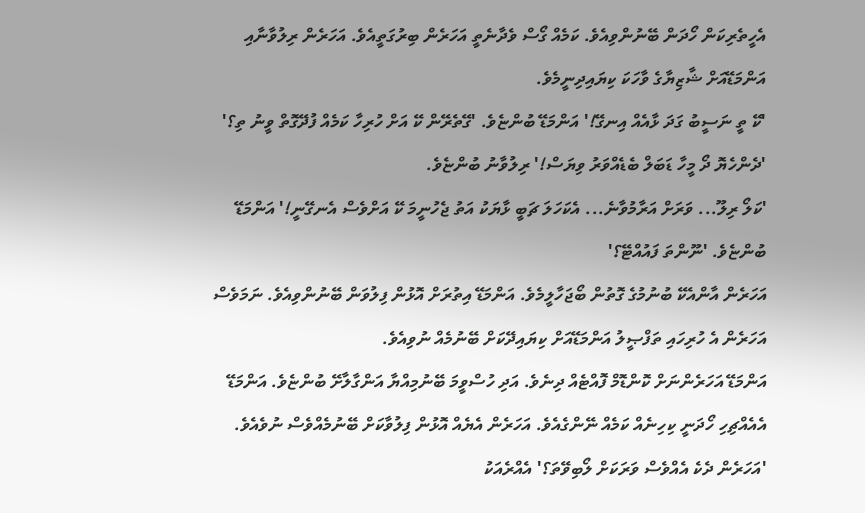އެހީތެރިކަން ހޯދަން ބޭނުންވިއެވެ. ކަމެއް ގޯސް ވެދާނެތީ އަހަރެން ބިރުގަތީއެވެ. އަހަރެން ރިލުވާނާއި އަންމަޑޭއަށް ޝާޒިޔާގެ ވާހަކަ ކިޔައިދިނީމެވެ.
'ކޭ ތީ ނަސީބު ގަދަ ޅާއެއް އިނގޭ!' އަންމަޑޭ ބުންޏެވެ. 'ގޭތެރޭން ކޭ އަށް ހުރިހާ ކަމެއް ފުދޭގޮތް ވީނު ތި؟'
'ދެންހެޔޮ ދޯ މީހާ ޑަބަލް ބެޑެއްވަރު ވިޔަސް!' ރިލުވާނު ބުންޏެވެ.
'ކަލޯ ރިލޫ... ވަރަށް އަރާމުވާނެ... އެކަހަލަ ޗަބީ ޅާޔަކު އަތު ޖެހުނީމަ ކޭ އަށްވެސް އެނގޭނީ!' އަންމަޑޭ ބުންޏެވެ. 'ނޫންތަ ފައުއްޓޭ؟'
އަހަރެން އާންއެކޭ ބުނުމުގެ ގޮތުން ބޯޖަހާލީމެވެ. އަންމަޑޭ އިތުރަށް އޮޅުން ފިލުވަން ބޭނުންވިއެވެ. ނަމަވެސް އަހަރެން އެ ހުރިހައި ތަފްޞީލު އަންމަޑޭއަށް ކިޔައިދޭކަށް ބޭނުމެއް ނުވިއެވެ.
އަންމަޑޭ އަހަރެންނަށް ކޮންޑޮމް ފޮއްޓެއް ދިނެވެ. އަދި ހުސްވީމަ ބޭނުމިއްޔާ އަންގާލާށޭ ބުންޏެވެ. އަންމަޑޭ އެއެއްޗިހި ހޯދަނީ ކިހިނެއް ކަމެއް ނޭންގެއެވެ. އަހަރެން އެޔެއް އޮޅުން ފިލުވާކަށް ބޭނުމެއްވެސް ނުވެއެވެ.
'އަހަރެން ދެކެ އެއްވެސް ވަރަކަށް ލޯބިވޭތަ؟' އެއްރެއަކު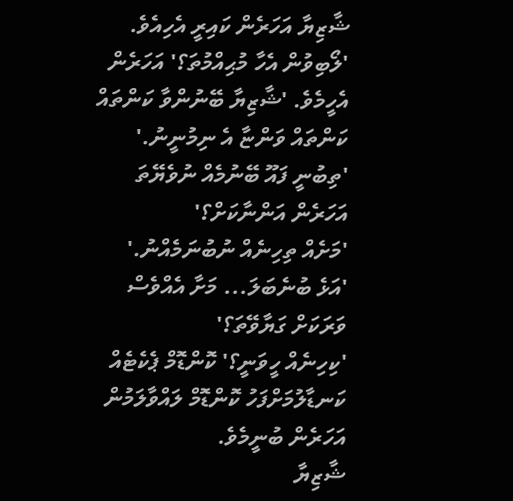ޝާޒިޔާ އަހަރެން ކައިރީ އެހިއެވެ.
'ލޯބިވުން އެހާ މުޙިއްމުތަ؟' އަހަރެން އެހީމެވެ. 'ޝާޒިޔާ ބޭނުންވާ ކަންތައް ކަންތައް ވަންޏާ އެ ނިމުނީނު.'
'ތިބުނީ ފައޫ ބޭނުމެއް ނުވެޔޭތަ އަހަރެން އަންނާކަށް؟'
'މަށެއް ތިހިނެއް ނުބުނަމެއްނު.'
'އަޅެ ބުނެބަލަ... މަށާ އެއްވެސް ވަރަކަށް ގަޔާވޭތަ؟'
'ކިހިނެއް ހީވަނީ؟' ކޮންޑޮމް ޕެކެޓެއް ކަނޑާލުމަށްފަހު ކޮންޑޮމް ލައްވާލަމުން އަހަރެން ބުނީމެވެ.
ޝާޒިޔާ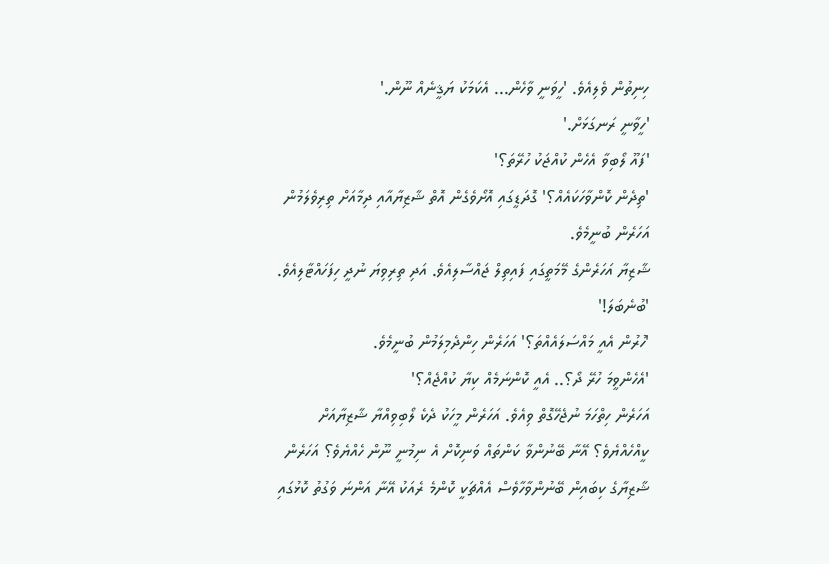ހިނިތުން ވެލިއެވެ. 'ހީވަނީ ވާހެން... އެކަމަކު ޔަޤީނެއް ނޫން.'
'ހީވާނީ ރަނގަޅަށް.'
'ފައޫ ލޯބިވާ އެހެން ކުއްޖަކު ހުރޭތަ؟'
'ތިދެން ކޮންވާހަކައެއް؟' ގޮދަޑީގައި އޮށޯވެގެން އޮތް ޝާޒިޔާއާއި ދިމާއަށް ތިރިވެލަމުން އަހަރެން ބުނީމެވެ.
ޝާޒިޔާ އަހަރެންގެ މޭމަތީގައި ފައިތިލް ޖައްސާލިއެވެ. އަދި ތިރިވިޔަ ނުދީ ހިފަހައްޓާލިއެވެ. 'ބުނެބަލަ!'
'ހުރުން އެއީ މައްސަލައެއްތަ؟' އަހަރެން ހިންދެމިލަމުން ބުނީމެވެ.
'އެހެންވީމަ ހުރޭ ދޯ؟.. އެއީ ކޮންނަމެއް ކިޔާ ކުއްޖެއް؟'
އަހަރެން ހިތްހަމަ ނުޖެހޭގޮތް ވިއެވެ. އަހަރެން މީހަކު ދެކެ ލޯބިވިއްޔާ ޝާޒިޔާއަށް ކީއްހެއްޔެވެ؟ އޭނާ ބޭނުންވާ ކަންތައް ވަނިކޮށް އެ ނިމުނީ ނޫން ހެއްޔެވެ؟ އަހަރެން ޝާޒިޔާގެ ކިބައިން ބޭނުންވާހާވެސް އެއްޗަކީ ކޮންމެ ރެއަކު އޭނާ އަންނަ ވަގުތު ކޮޅުގައި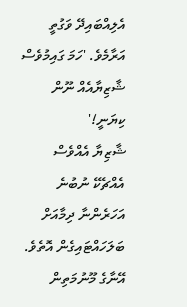އެލިއްބައިދޭ ވަގުތީ އަރާމެވެ. 'ހަމަ ގައިމުވެސް ޝާޒިޔާއެއް ނޫން ކިޔަނީ!'
ޝާޒިޔާ އެއްވެސް އެއްޗެކޭ ނުބުނެ އަހަރެންނާ ދިމާއަށް ބަލަހައްޓައިގެން އޮތެވެ. އޭނާގެ މޫނުމަތިން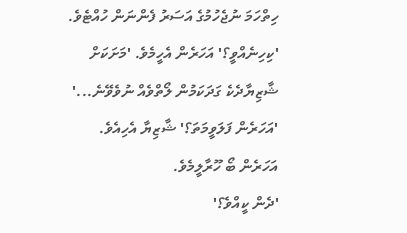ހިތްހަމަ ނުޖެހުމުގެ އަސަރު ފެންނަން ހުއްޓެވެ.
'ކިހިނެއްވީ؟' އަހަރެން އެހީމެވެ. 'މަށަކަށް ޝާޒިޔާދެކެ ގަދަކަމުން ލޯތްވެއް ނުވެވޭނެ...'
'އަހަރެން ފަލަވީމަތަ؟' ޝާޒިޔާ އެހިއެވެ.
އަހަރެން ބޯ ހޫރާލީމެވެ.
'ދެން ކީއްވެ؟'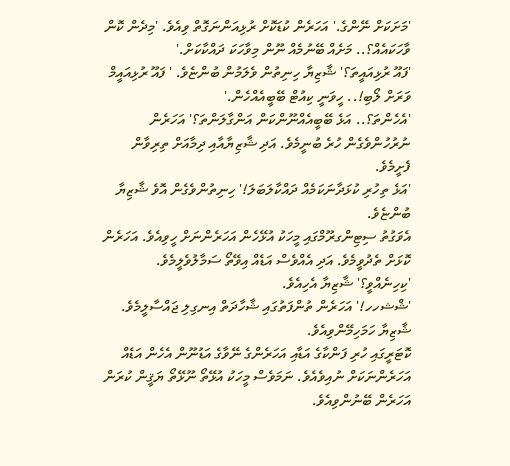'މަށަކަށް ނޭންގެ.' އަހަރެން ކުޑަކޮށް ރުޅިއަންނަގޮތް ވިއެވެ. 'މިދެން ކޮން ވާހަކައެއް؟.. މަށެއް ބޭނުމެއް ނޫން މިވާހަކަ ދައްކާކަށް.'
'ފައޫ ރުޅިއައީތަ؟' ޝާޒިޔާ ހިނިތުން ވެލަމުން ބުންޏެވެ. ' ފައޫ ރުޅިއައީމް ވަރަށް ލޯބި!.. ހީވަނީ ކިއުޓް ބޭބީއެއްހެން.'
'އެހެންތަ؟.. އަޅެ ބޭބީއެއްނޫންކަން އަންގާލަންތަ؟' އަހަރެން ނުރުހުންވެގެން ހުރެ ބުނީމެވެ. އަދި ޝާޒިޔާއާއި ދިމާއަށް ތިރިވާން ފެށީމެވެ.
'އަޅެ ތިހުރި ކުޅަދާނަކަމެއް ދައްކާލަބަލަ!' ހިނިތުންވެގެން އޮވެ ޝާޒިޔާ ބުންޏެވެ.
އެވަގުތު ސިޓިންގރޫމްގައި މީހަކު އުޅޭހެން އަހަރެންނަށް ހީވިއެވެ. އަހަރެން ކޮޅަށް ތެދުވީމެވެ. އަދި އެއްވެސް އަޑެއް އިވޭތޯ ސަމާލުވެލީމެވެ.
'ކިހިނެއްވީ؟' ޝާޒިޔާ އެހިއެވެ.
'ޝްޝހހ!' އަހަރެން ތުންފަތުގައި ޝާހާދަތް އިނގިލި ޖައްސާލީމެވެ. ޝާޒިޔާ ހަމަހިމޭންވިއެވެ.
ކޮޓަރީގައި ހުރި ފަންކާގެ އަޑާއި އަހަރެންގެ ނޭވާގެ އަޑުނޫން އެހެން އަޑެއް އަހަރެންނަކަށް ނުއިވެއެވެ. ނަމަވެސް މީހަކު އުޅޭތޯ ނޫޅޭތޯ ޔަޤީން ކުރަން އަހަރެން ބޭނުންވިއެވެ.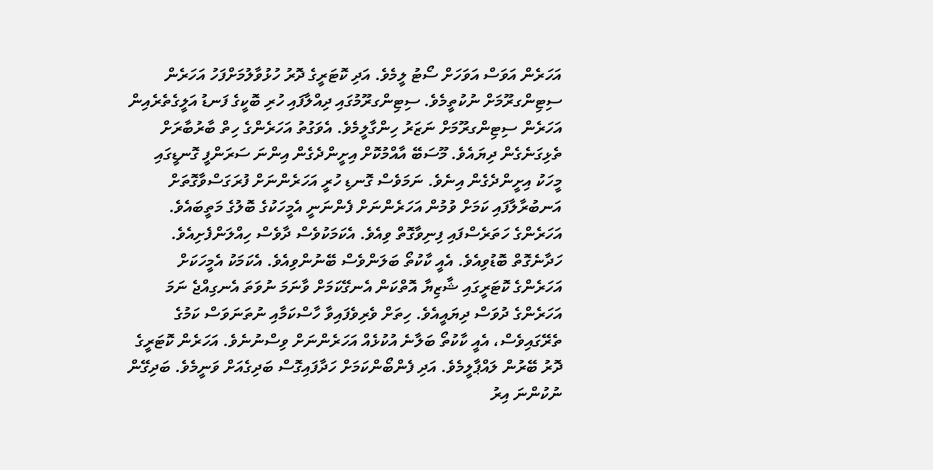އަހަރެން އަވަސް އަވަހަށް ސޯޓު ލީމެވެ. އަދި ކޮޓަރީގެ ދޮރު ހުޅުވާލުމަށްފަހު އަހަރެން ސިޓިންގރޫމަށް ނުކުތީމެވެ. ސިޓިންގރޫމުގައި ދިއްލާފައި ހުރި ބޮކީގެ ފަނޑު އަލީގެތެރެއިން އަހަރެން ސިޓިންގރޫމަށް ނަޒަރު ހިންގާލީމެވެ. އެވަގުތު އަހަރެންގެ ހިތް ބާރުބާރަށް ތެޅިގަނެގެން ދިޔައެވެ. މޫސަބޭ އާއްމުކޮށް އިށީންދެގެން އިންނަ ސަރަންފީ ގޮނޑީގައި މީހަކު އިށީންދެގެން އިނެވެ. ނަމަވެސް ގޮނޑި ހުރީ އަހަރެންނަށް ފުރަގަސްވާގޮތަށް އަނބުރާލާފައި ކަމަށް ވުމުން އަހަރެންނަށް ފެންނަނީ އެމީހަކުގެ ބޮލުގެ މަތީބައެވެ.
އަހަރެންގެ ހަތަރެސްފައި ފިނިވާގޮތް ވިއެވެ. އެކަމަކުވެސް ދާވެސް ހިއްލަންފެށިއެވެ. ހަދާނެގޮތް ބޮޑުވިއެވެ. އެއީ ކާކުތޯ ބަލަންވެސް ބޭނުންވިއެވެ. އެކަމަކު އެމީހަކަށް އަހަރެންގެ ކޮޓަރީގައި ޝާޒިޔާ އޮތްކަން އެނގޭކަމަށް ވާނަމަ ނުވަތަ އެނގިއްޖެ ނަމަ އަހަރެންގެ ދުވަސް ދިޔައީއެވެ. ހިތަށް ވެރިވެފައިވާ ހާސްކަމާއި ނުތަނަވަސް ކަމުގެ ތެރޭގައިވެސް، އެއީ ކާކުތޯ ބަލާނެ އުކުޅެއް އަހަރެންނަށް ވިސްނުނެވެ. އަހަރެން ކޮޓަރީގެ ދޮރު ބޭރުން ލައްޕާލީމެވެ. އަދި ފެންބޯންކަމަށް ހަދާފައިގޮސް ބަދިގެއަށް ވަނީމެވެ. ބަދިގޭން ނުކުންނަ އިރު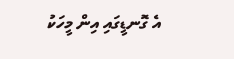އެ ގޮނޑީގައި އިން މީހަކު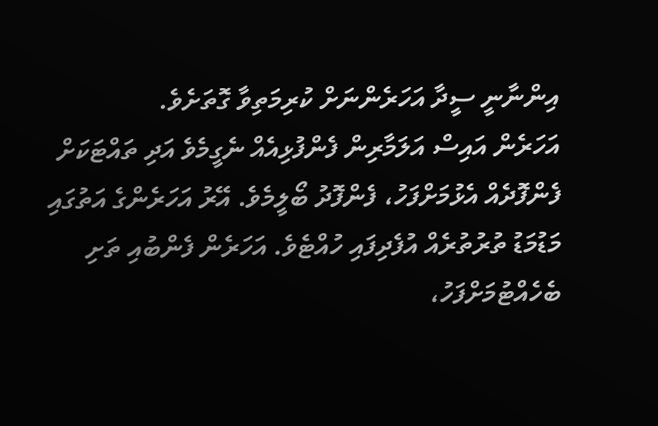އިންނާނީ ސީދާ އަހަރެންނަށް ކުރިމަތިވާ ގޮތަށެވެ.
އަހަރެން އައިސް އަލަމާރިން ފެންފުޅިއެއް ނެގީމެވެ އަދި ތައްޓަކަށް ފެންފޮދެއް އެޅުމަށްފަހު، ފެންފޮދު ބޯލީމެވެ. އޭރު އަހަރެންގެ އަތުގައި މަޑުމަޑު ތުރުތުރެއް އުފެދިފައި ހުއްޓެވެ. އަހަރެން ފެންބުއި ތަށި ބެހެއްޓުމަށްފަހު،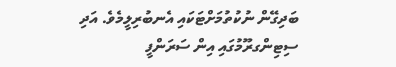ބަދިގޭން ނުކުތުމަށްޓަކައި އެނބުރިލީމެވެ. އަދި ސިޓިންގރޫމުގައި އިން ސަރަންފީ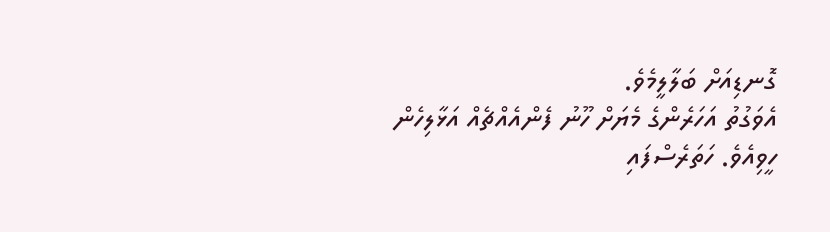ގޮނޑިއަށް ބަލާލީމެވެ.
އެވަގުތު އަހަރެންގެ މެޔަށް ހޫނު ފެންއެއްޗެއް އަޅާލިހެން ހީވިއެވެ. ހަތަރެސްފައި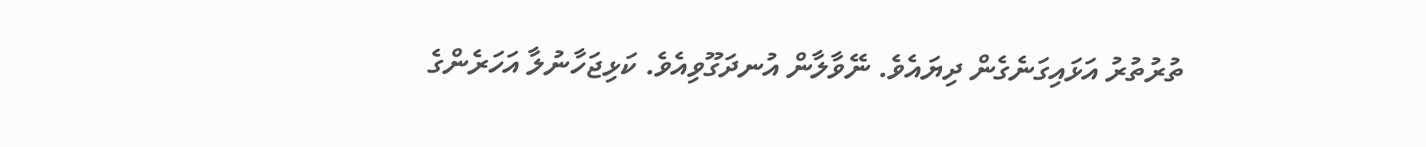ތުރުތުރު އަޅައިގަނެގެން ދިޔައެވެ. ނޭވާލާން އުނދަގޫވިއެވެ. ކަޅިޖަހާނުލާ އަހަރެންގެ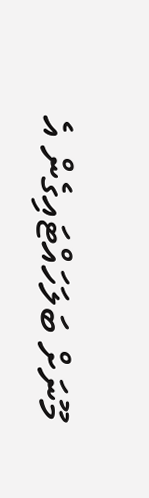މޫނަށް ބަލަހައްޓައިގެން އެ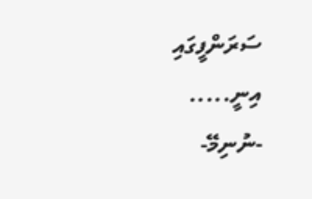ސަރަންފީގައި އިނީ.....
-ނުނިމޭ-